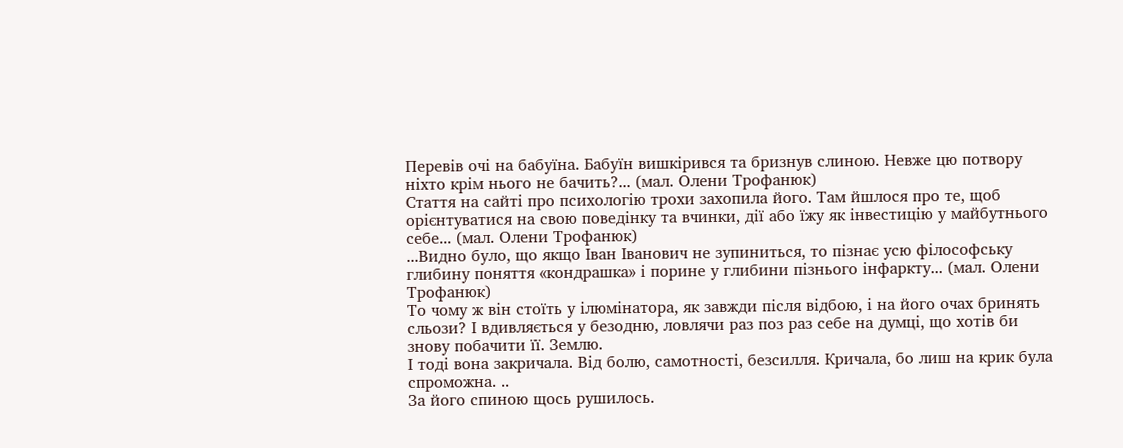Перевів очі на бабуїна. Бабуїн вишкірився та бризнув слиною. Невже цю потвору ніхто крім нього не бачить?... (мал. Олени Трофанюк)
Стаття на сайті про психологію трохи захопила його. Там йшлося про те, щоб орієнтуватися на свою поведінку та вчинки, дії або їжу як інвестицію у майбутнього себе... (мал. Олени Трофанюк)
...Видно було, що якщо Іван Іванович не зупиниться, то пізнає усю філософську глибину поняття «кондрашка» і порине у глибини пізнього інфаркту... (мал. Олени Трофанюк)
То чому ж він стоїть у ілюмінатора, як завжди після відбою, і на його очах бринять сльози? І вдивляється у безодню, ловлячи раз поз раз себе на думці, що хотів би знову побачити її. Землю.
І тоді вона закричала. Від болю, самотності, безсилля. Кричала, бо лиш на крик була спроможна. ..
За його спиною щось рушилось.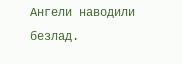Ангели наводили безлад.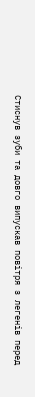Стиснув зуби та довго випускав повітря з легенів перед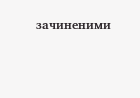зачиненими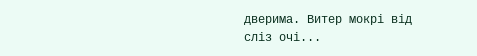дверима. Витер мокрі від сліз очі...